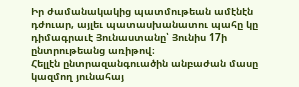Իր ժամանակակից պատմութեան ամէնէն դժուար, այլեւ պատասխանատու պահը կը դիմագրաւէ Յունաստանը՝ Յունիս 17ի ընտրութեանց առիթով։
Հելլէն ընտրազանգուածին անբաժան մասը կազմող յունահայ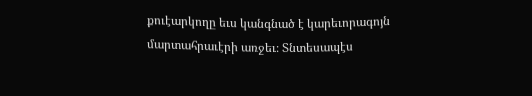քուէարկողը եւս կանգնած է կարեւորագոյն մարտահրաւէրի առջեւ։ Տնտեսապէս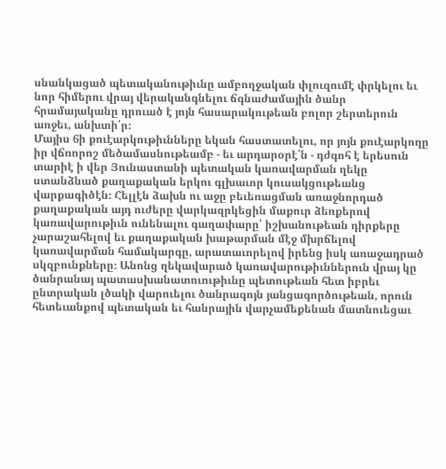սնանկացած պետականութիւնը ամբողջական փլուզումէ փրկելու եւ նոր հիմերու վրայ վերականգնելու ճգնաժամային ծանր հրամայականը դրուած է յոյն հասարակութեան բոլոր շերտերուն առջեւ, անխտի՛ր։
Մայիս 6ի քուէարկութիւնները եկան հաստատելու, որ յոյն քուէարկողը իր վճռորոշ մեծամասնութեամբ - եւ արդարօրէ՛ն - դժգոհ է երեսուն տարիէ ի վեր Յունաստանի պետական կառավարման ղեկը ստանձնած քաղաքական երկու գլխաւոր կուսակցութեանց վարքագիծէն։ Հելլէն ձախն ու աջը բեւեռացման առաջնորդած քաղաքական այդ ուժերը վարկազրկեցին մաքուր ձեռքերով կառավարութիւն ունենալու գաղափարը՝ իշխանութեան դիրքերը չարաշահելով եւ քաղաքական խաթարման մէջ մխրճելով կառավարման համակարգը, արատաւորելով իրենց իսկ առաջադրած սկզբունքները։ Անոնց ղեկավարած կառավարութիւններուն վրայ կը ծանրանայ պատասխանատուութիւնը պետութեան հետ իբրեւ ընտրական լծակի վարուելու ծանրագոյն յանցագործութեան, որուն հետեւանքով պետական եւ հանրային վարչամեքենան մատնուեցաւ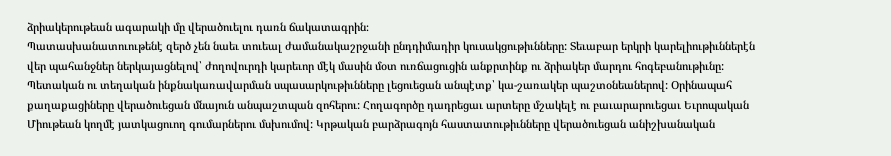ձրիակերութեան ագարակի մը վերածուելու դառն ճակատագրին։
Պատասխանատուութենէ զերծ չեն նաեւ տուեալ ժամանակաշրջանի ընդդիմադիր կուսակցութիւնները: Տեւաբար երկրի կարելիութիւններէն վեր պահանջներ ներկայացնելով՝ ժողովուրդի կարեւոր մէկ մասին մօտ ուռճացուցին անքրտինք ու ձրիակեր մարդու հոգեբանութիւնը: Պետական ու տեղական ինքնակառավարման սպասարկութիւնները լեցուեցան անպէտք՝ կա-շառակեր պաշտօնեաներով: Օրինապահ քաղաքացիները վերածուեցան մնայուն անպաշտպան զոհերու: Հողագործը դադրեցաւ արտերը մշակելէ ու բաւարարուեցաւ Եւրոպական Միութեան կողմէ յատկացուող գումարներու մսխումով: Կրթական բարձրագոյն հաստատութիւնները վերածուեցան անիշխանական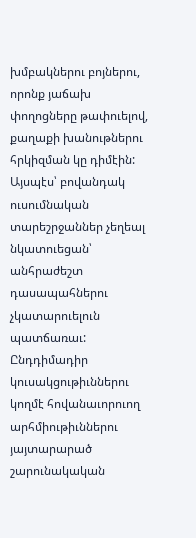խմբակներու բոյներու, որոնք յաճախ փողոցները թափուելով, քաղաքի խանութներու հրկիզման կը դիմէին: Այսպէս՝ բովանդակ ուսումնական տարեշրջաններ չեղեալ նկատուեցան՝ անհրաժեշտ դասապահներու չկատարուելուն պատճառաւ: Ընդդիմադիր կուսակցութիւններու կողմէ հովանաւորուող արհմիութիւններու յայտարարած շարունակական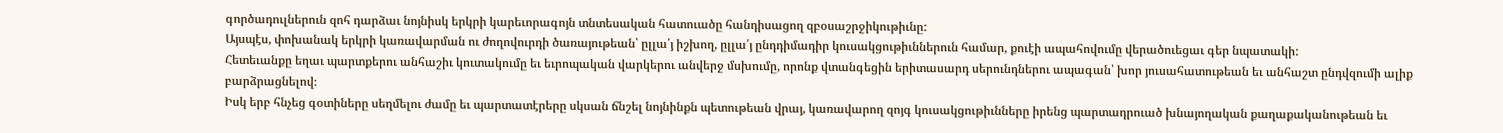գործադուլներուն զոհ դարձաւ նոյնիսկ երկրի կարեւորագոյն տնտեսական հատուածը հանդիսացող զբօսաշրջիկութիւնը:
Այսպէս, փոխանակ երկրի կառավարման ու ժողովուրդի ծառայութեան՝ ըլլա՛յ իշխող, ըլլա՛յ ընդդիմադիր կուսակցութիւններուն համար, քուէի ապահովումը վերածուեցաւ գեր նպատակի:
Հետեւանքը եղաւ պարտքերու անհաշիւ կուտակումը եւ եւրոպական վարկերու անվերջ մսխումը, որոնք վտանգեցին երիտասարդ սերունդներու ապագան՝ խոր յուսահատութեան եւ անհաշտ ընդվզումի ալիք բարձրացնելով։
Իսկ երբ հնչեց գօտիները սեղմելու ժամը եւ պարտատէրերը սկսան ճնշել նոյնինքն պետութեան վրայ, կառավարող զոյգ կուսակցութիւնները իրենց պարտադրուած խնայողական քաղաքականութեան եւ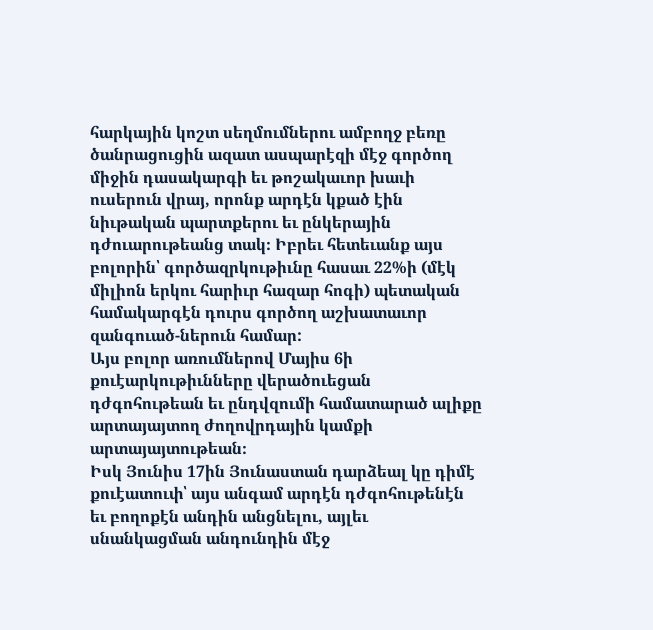հարկային կոշտ սեղմումներու ամբողջ բեռը ծանրացուցին ազատ ասպարէզի մէջ գործող միջին դասակարգի եւ թոշակաւոր խաւի ուսերուն վրայ, որոնք արդէն կքած էին նիւթական պարտքերու եւ ընկերային դժուարութեանց տակ։ Իբրեւ հետեւանք այս բոլորին՝ գործազրկութիւնը հասաւ 22%ի (մէկ միլիոն երկու հարիւր հազար հոգի) պետական համակարգէն դուրս գործող աշխատաւոր զանգուած-ներուն համար:
Այս բոլոր առումներով Մայիս 6ի քուէարկութիւնները վերածուեցան դժգոհութեան եւ ընդվզումի համատարած ալիքը արտայայտող ժողովրդային կամքի արտայայտութեան։
Իսկ Յունիս 17ին Յունաստան դարձեալ կը դիմէ քուէատուփ՝ այս անգամ արդէն դժգոհութենէն եւ բողոքէն անդին անցնելու, այլեւ սնանկացման անդունդին մէջ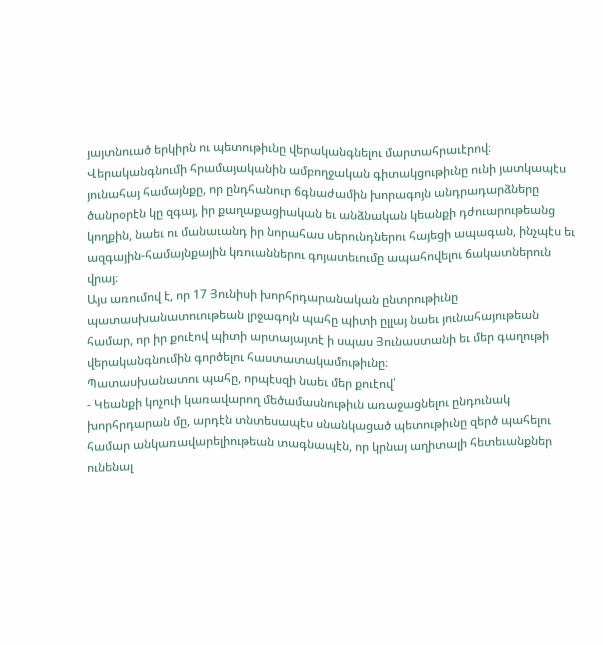յայտնուած երկիրն ու պետութիւնը վերականգնելու մարտահրաւէրով։
Վերականգնումի հրամայականին ամբողջական գիտակցութիւնը ունի յատկապէս յունահայ համայնքը, որ ընդհանուր ճգնաժամին խորագոյն անդրադարձները ծանրօրէն կը զգայ, իր քաղաքացիական եւ անձնական կեանքի դժուարութեանց կողքին, նաեւ ու մանաւանդ իր նորահաս սերունդներու հայեցի ապագան, ինչպէս եւ ազգային-համայնքային կռուաններու գոյատեւումը ապահովելու ճակատներուն վրայ։
Այս առումով է, որ 17 Յունիսի խորհրդարանական ընտրութիւնը պատասխանատուութեան լրջագոյն պահը պիտի ըլլայ նաեւ յունահայութեան համար, որ իր քուէով պիտի արտայայտէ ի սպաս Յունաստանի եւ մեր գաղութի վերականգնումին գործելու հաստատակամութիւնը։
Պատասխանատու պահը, որպէսզի նաեւ մեր քուէով՝
- Կեանքի կոչուի կառավարող մեծամասնութիւն առաջացնելու ընդունակ խորհրդարան մը, արդէն տնտեսապէս սնանկացած պետութիւնը զերծ պահելու համար անկառավարելիութեան տագնապէն, որ կրնայ աղիտալի հետեւանքներ ունենալ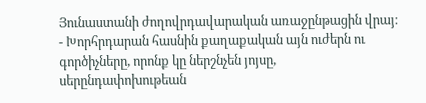Յունաստանի ժողովրդավարական առաջընթացին վրայ։
- Խորհրդարան հասնին քաղաքական այն ուժերն ու գործիչները, որոնք կը ներշնչեն յոյսը, սերընդափոխութեան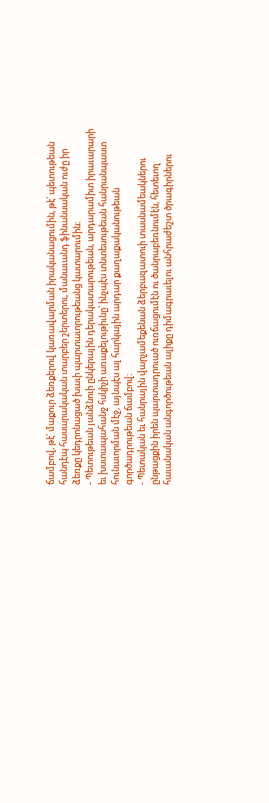ճամբով, թէ՛ մաքուր ձեռքերով կառավարման իրականացումին, թէ՛ պետութեան հանդէպ հասարակական տարբեր շերտերու, մանաւանդ ֆինանսական ուժը իր ձեռքը կեդրոնացած խաւի պարտաւորութեանց կատարումին։
- Պետութեան յանձնուի ընկերային դերակատարութեան, արդարամիտ իրաւարարի եւ խստապահանջ հսկիչի առաքելութիւնը՝ ինչպէս տնտեսութեան հանրանպաստ հունաւորման մէջ, այնպէս ալ հարկային արդար քաղաքականութեան գործադրութեան ճամբով։
- Պետական եւ հանրային վարչամեքենան ձերբազատուի տասնամեակներու ընթացքին իրեն պարտադրուած ուռճացումէն ու ծանրաբեռնումէն, հետեւող հաւանական անգործութեան ալիքը դիմագրաւելու անհրաժեշտ ծրագիրներու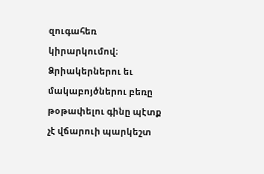զուգահեռ կիրարկումով։ Ձրիակերներու եւ մակաբոյծներու բեռը թօթափելու գինը պէտք չէ վճարուի պարկեշտ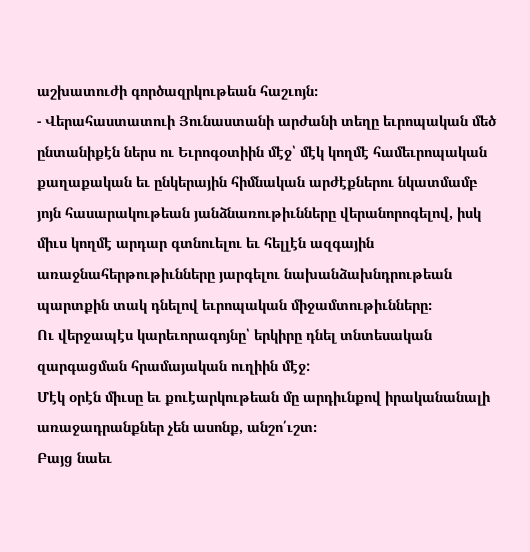աշխատուժի գործազրկութեան հաշւոյն։
- Վերահաստատուի Յունաստանի արժանի տեղը եւրոպական մեծ ընտանիքէն ներս ու Եւրոգօտիին մէջ՝ մէկ կողմէ համեւրոպական քաղաքական եւ ընկերային հիմնական արժէքներու նկատմամբ յոյն հասարակութեան յանձնառութիւնները վերանորոգելով, իսկ միւս կողմէ արդար գտնուելու եւ հելլէն ազգային առաջնահերթութիւնները յարգելու նախանձախնդրութեան պարտքին տակ դնելով եւրոպական միջամտութիւնները։
Ու վերջապէս կարեւորագոյնը՝ երկիրը դնել տնտեսական զարգացման հրամայական ուղիին մէջ:
Մէկ օրէն միւսը եւ քուէարկութեան մը արդիւնքով իրականանալի առաջադրանքներ չեն ասոնք, անշո՛ւշտ։
Բայց նաեւ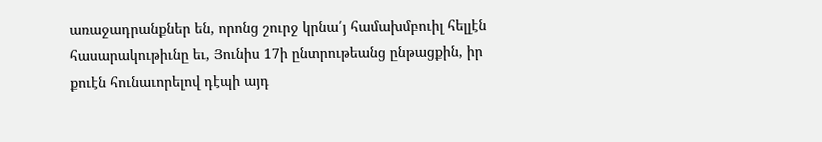առաջադրանքներ են, որոնց շուրջ կրնա՛յ համախմբուիլ հելլէն հասարակութիւնը եւ, Յունիս 17ի ընտրութեանց ընթացքին, իր քուէն հունաւորելով դէպի այդ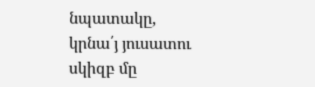նպատակը, կրնա՛յ յուսատու սկիզբ մը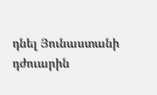դնել Յունաստանի դժուարին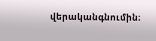վերականգնումին։